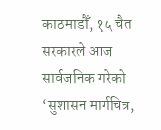काठमाडौँ, १५ चैत
सरकारले आज सार्वजनिक गरेको ‘सुशासन मार्गचित्र,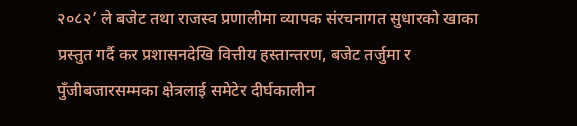२०८२’ ले बजेट तथा राजस्व प्रणालीमा व्यापक संरचनागत सुधारको खाका प्रस्तुत गर्दै कर प्रशासनदेखि वित्तीय हस्तान्तरण, बजेट तर्जुमा र पुँजीबजारसम्मका क्षेत्रलाई समेटेर दीर्घकालीन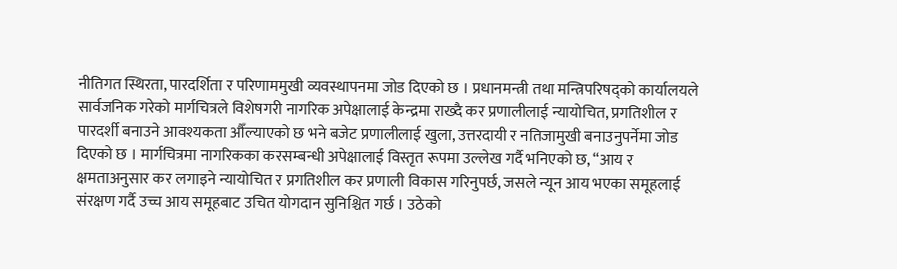नीतिगत स्थिरता, पारदर्शिता र परिणाममुखी व्यवस्थापनमा जोड दिएको छ । प्रधानमन्त्री तथा मन्त्रिपरिषद्को कार्यालयले सार्वजनिक गरेको मार्गचित्रले विशेषगरी नागरिक अपेक्षालाई केन्द्रमा राख्दै कर प्रणालीलाई न्यायोचित, प्रगतिशील र पारदर्शी बनाउने आवश्यकता औँल्याएको छ भने बजेट प्रणालीलाई खुला, उत्तरदायी र नतिजामुखी बनाउनुपर्नेमा जोड दिएको छ । मार्गचित्रमा नागरिकका करसम्बन्धी अपेक्षालाई विस्तृत रूपमा उल्लेख गर्दै भनिएको छ, “आय र क्षमताअनुसार कर लगाइने न्यायोचित र प्रगतिशील कर प्रणाली विकास गरिनुपर्छ, जसले न्यून आय भएका समूहलाई संरक्षण गर्दै उच्च आय समूहबाट उचित योगदान सुनिश्चित गर्छ । उठेको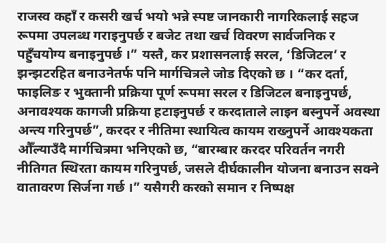राजस्व कहाँ र कसरी खर्च भयो भन्ने स्पष्ट जानकारी नागरिकलाई सहज रूपमा उपलब्ध गराइनुपर्छ र बजेट तथा खर्च विवरण सार्वजनिक र पहुँचयोग्य बनाइनुपर्छ ।” यस्तै, कर प्रशासनलाई सरल, ‘डिजिटल’ र झन्झटरहित बनाउनेतर्फ पनि मार्गचित्रले जोड दिएको छ । “कर दर्ता, फाइलिङ र भुक्तानी प्रक्रिया पूर्ण रूपमा सरल र डिजिटल बनाइनुपर्छ, अनावश्यक कागजी प्रक्रिया हटाइनुपर्छ र करदाताले लाइन बस्नुपर्ने अवस्था अन्त्य गरिनुपर्छ”, करदर र नीतिमा स्थायित्व कायम राख्नुपर्ने आवश्यकता औँल्याउँदै मार्गचित्रमा भनिएको छ, “बारम्बार करदर परिवर्तन नगरी नीतिगत स्थिरता कायम गरिनुपर्छ, जसले दीर्घकालीन योजना बनाउन सक्ने वातावरण सिर्जना गर्छ ।” यसैगरी करको समान र निष्पक्ष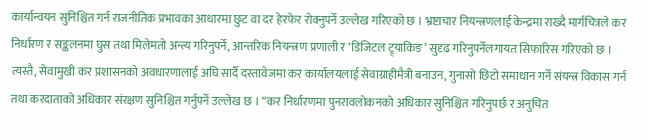कार्यान्वयन सुनिश्चित गर्न राजनीतिक प्रभावका आधारमा छुट वा दर हेरफेर रोक्नुपर्ने उल्लेख गरिएको छ । भ्रष्टाचार नियन्त्रणलाई केन्द्रमा राख्दै मार्गचित्रले कर निर्धारण र सङ्कलनमा घुस तथा मिलेमतो अन्त्य गरिनुपर्ने, आन्तरिक नियन्त्रण प्रणाली र ‘डिजिटल ट्र्याकिङ’ सुदृढ गरिनुपर्नेलगायत सिफारिस गरिएको छ । त्यस्तै, सेवामुखी कर प्रशासनको अवधारणालाई अघि सार्दै दस्तावेजमा कर कार्यालयलाई सेवाग्राहीमैत्री बनाउन, गुनासो छिटो समाधान गर्ने संयन्त्र विकास गर्न तथा करदाताको अधिकार संरक्षण सुनिश्चित गर्नुपर्ने उल्लेख छ । “कर निर्धारणमा पुनरावलोकनको अधिकार सुनिश्चित गरिनुपर्छ र अनुचित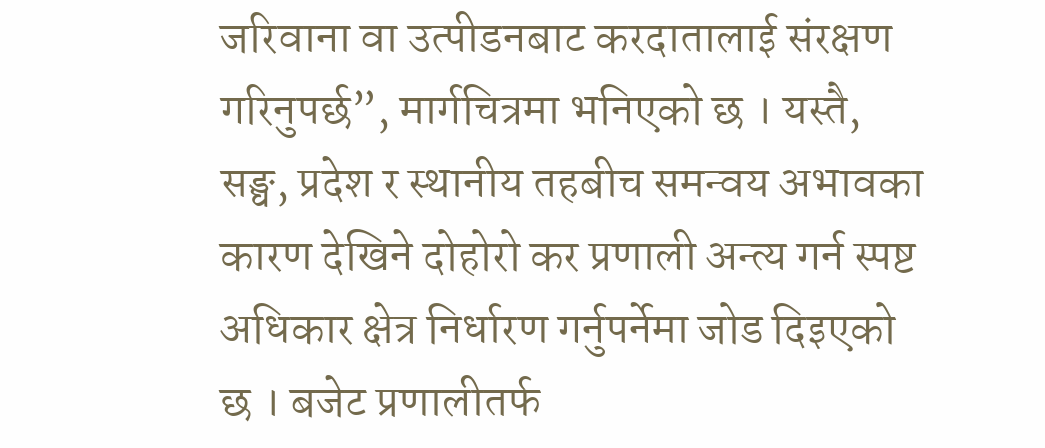जरिवाना वा उत्पीडनबाट करदातालाई संरक्षण गरिनुपर्छ”, मार्गचित्रमा भनिएको छ । यस्तै, सङ्घ, प्रदेश र स्थानीय तहबीच समन्वय अभावका कारण देखिने दोहोरो कर प्रणाली अन्त्य गर्न स्पष्ट अधिकार क्षेत्र निर्धारण गर्नुपर्नेमा जोड दिइएको छ । बजेट प्रणालीतर्फ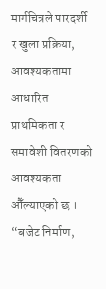मार्गचित्रले पारदर्शी र खुला प्रक्रिया, आवश्यकतामा आधारित प्राथमिकता र समावेशी वितरणको आवश्यकता औँल्याएको छ । “बजेट निर्माण,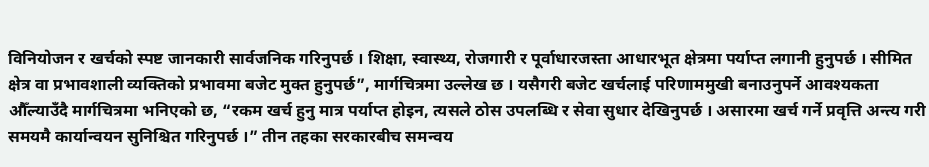विनियोजन र खर्चको स्पष्ट जानकारी सार्वजनिक गरिनुपर्छ । शिक्षा, स्वास्थ्य, रोजगारी र पूर्वाधारजस्ता आधारभूत क्षेत्रमा पर्याप्त लगानी हुनुपर्छ । सीमित क्षेत्र वा प्रभावशाली व्यक्तिको प्रभावमा बजेट मुक्त हुनुपर्छ”, मार्गचित्रमा उल्लेख छ । यसैगरी बजेट खर्चलाई परिणाममुखी बनाउनुपर्ने आवश्यकता औँल्याउँदै मार्गचित्रमा भनिएको छ, “रकम खर्च हुनु मात्र पर्याप्त होइन, त्यसले ठोस उपलब्धि र सेवा सुधार देखिनुपर्छ । असारमा खर्च गर्ने प्रवृत्ति अन्त्य गरी समयमै कार्यान्वयन सुनिश्चित गरिनुपर्छ ।” तीन तहका सरकारबीच समन्वय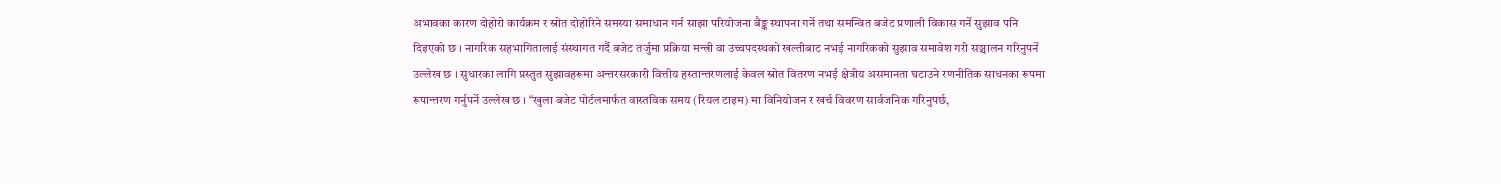अभावका कारण दोहोरो कार्यक्रम र स्रोत दोहोरिने समस्या समाधान गर्न साझा परियोजना बैङ्क स्थापना गर्ने तथा समन्वित बजेट प्रणाली विकास गर्ने सुझाव पनि दिइएको छ । नागरिक सहभागितालाई संस्थागत गर्दै बजेट तर्जुमा प्रक्रिया मन्त्री वा उच्चपदस्थको खल्तीबाट नभई नागरिकको सुझाव समावेश गरी सञ्चालन गरिनुपर्ने उल्लेख छ । सुधारका लागि प्रस्तुत सुझावहरूमा अन्तरसरकारी वित्तीय हस्तान्तरणलाई केवल स्रोत वितरण नभई क्षेत्रीय असमानता घटाउने रणनीतिक साधनका रूपमा रूपान्तरण गर्नुपर्ने उल्लेख छ । “खुला बजेट पोर्टलमार्फत वास्तविक समय (रियल टाइम) मा विनियोजन र खर्च विवरण सार्वजनिक गरिनुपर्छ,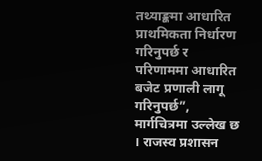तथ्याङ्कमा आधारित प्राथमिकता निर्धारण गरिनुपर्छ र परिणाममा आधारित बजेट प्रणाली लागू गरिनुपर्छ”, मार्गचित्रमा उल्लेख छ । राजस्व प्रशासन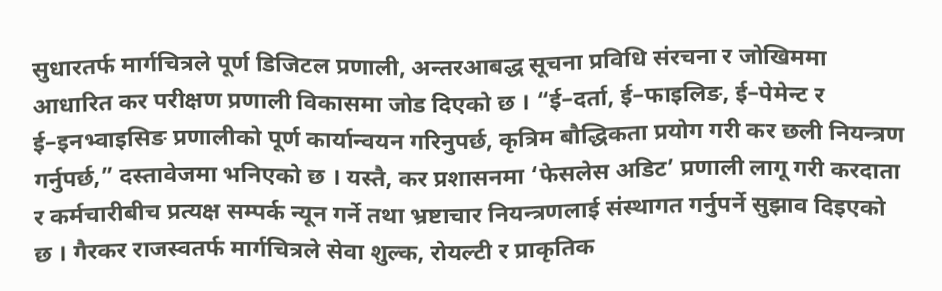सुधारतर्फ मार्गचित्रले पूर्ण डिजिटल प्रणाली, अन्तरआबद्ध सूचना प्रविधि संरचना र जोखिममा आधारित कर परीक्षण प्रणाली विकासमा जोड दिएको छ । “ई–दर्ता, ई–फाइलिङ, ई–पेमेन्ट र ई–इनभ्वाइसिङ प्रणालीको पूर्ण कार्यान्वयन गरिनुपर्छ, कृत्रिम बौद्धिकता प्रयोग गरी कर छली नियन्त्रण गर्नुपर्छ,” दस्तावेजमा भनिएको छ । यस्तै, कर प्रशासनमा ‘फेसलेस अडिट’ प्रणाली लागू गरी करदाता र कर्मचारीबीच प्रत्यक्ष सम्पर्क न्यून गर्ने तथा भ्रष्टाचार नियन्त्रणलाई संस्थागत गर्नुपर्ने सुझाव दिइएको छ । गैरकर राजस्वतर्फ मार्गचित्रले सेवा शुल्क, रोयल्टी र प्राकृतिक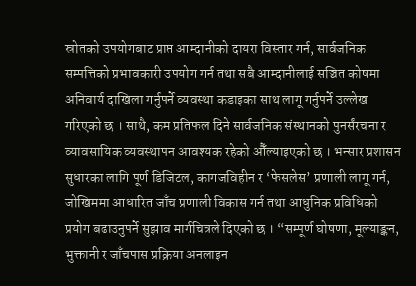स्रोतको उपयोगबाट प्राप्त आम्दानीको दायरा विस्तार गर्न, सार्वजनिक सम्पत्तिको प्रभावकारी उपयोग गर्न तथा सबै आम्दानीलाई सञ्चित कोषमा अनिवार्य दाखिला गर्नुपर्ने व्यवस्था कडाइका साथ लागू गर्नुपर्ने उल्लेख गरिएको छ । साथै, कम प्रतिफल दिने सार्वजनिक संस्थानको पुनर्संरचना र व्यावसायिक व्यवस्थापन आवश्यक रहेको औँल्याइएको छ । भन्सार प्रशासन सुधारका लागि पूर्ण डिजिटल, कागजविहीन र ‘फेसलेस’ प्रणाली लागू गर्न, जोखिममा आधारित जाँच प्रणाली विकास गर्न तथा आधुनिक प्रविधिको प्रयोग बढाउनुपर्ने सुझाव मार्गचित्रले दिएको छ । “सम्पूर्ण घोषणा, मूल्याङ्कन, भुक्तानी र जाँचपास प्रक्रिया अनलाइन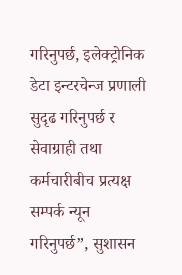गरिनुपर्छ, इलेक्ट्रोनिक डेटा इन्टरचेन्ज प्रणाली सुदृढ गरिनुपर्छ र सेवाग्राही तथा कर्मचारीबीच प्रत्यक्ष सम्पर्क न्यून गरिनुपर्छ”, सुशासन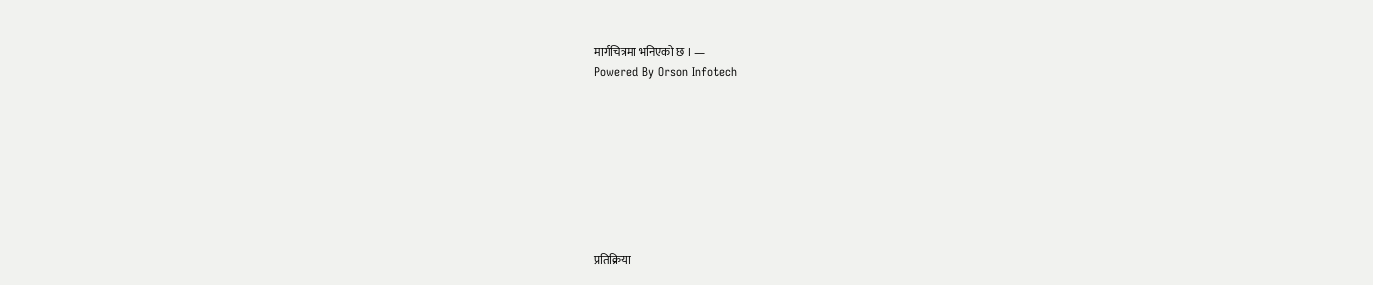मार्गचित्रमा भनिएको छ । —
Powered By Orson Infotech








प्रतिक्रिया